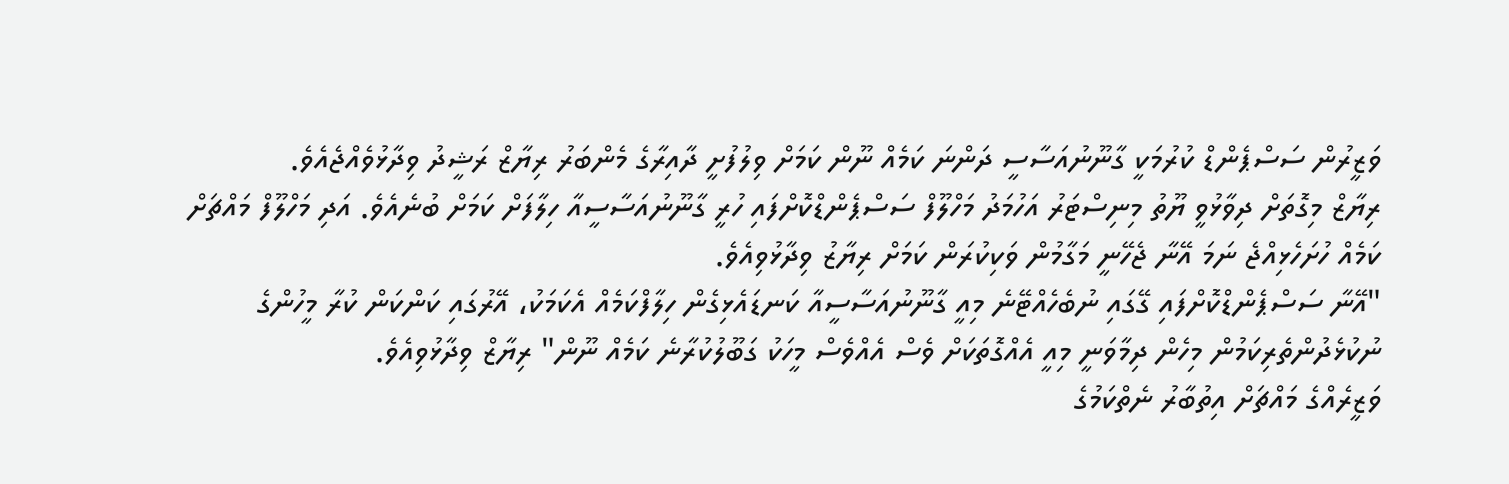ވަޒީރުން ސަސްޕެންޑް ކުރުމަކީ ގާނޫނުއަސާސީ ދަންނަ ކަމެއް ނޫން ކަމަށް ވިލުފުށީ ދާއިރާގެ މެންބަރު ރިޔާޒް ރަޝީދު ވިދާޅުވެއްޖެއެވެ.
ރިޔާޒް މިގޮތަށް ދިވާޅުވީ ޔޫތު މިނިސްޓަރު އަހުމަދު މަހްލޫފް ސަސްޕެންޑްކޮށްފައި ހުރީ ގާނޫނުއަސާސީއާ ހިލާފަށް ކަމަށް ބުނެއެވެ. އަދި މަހްލޫފް މައްޗަށް ކަމެއް ހުށަހެޅިއްޖެ ނަމަ އޭނާ ޖެހޭނީ މަގާމުން ވަކިކުރަން ކަމަށް ރިޔާޒު ވިދާޅުވިއެވެ.
"އޭނާ ސަސްޕެންޑްކޮށްފައި ގޭގައި ނުބެހެއްޓޭނެ މިއީ ގާނޫނުއަސާސީއާ ކަނޑައެޅިގެން ހިލާފްކަމެއް އެކަމަކު، އޭރުގައި ކަންކަން ކުރާ މީހުންގެ ނުކުޅެދުންތެރިކަމުން މިހެން ދިމާވަނީ މިއީ އެއްގޮތަކަށް ވެސް އެއްވެސް މީހަކު ގަބޫލުކުރާނެ ކަމެއް ނޫން" ރިޔާޒް ވިދާޅުވިއެވެ.
ވަޒީރެއްގެ މައްޗަށް އިތުބާރު ނެތްކަމުގެ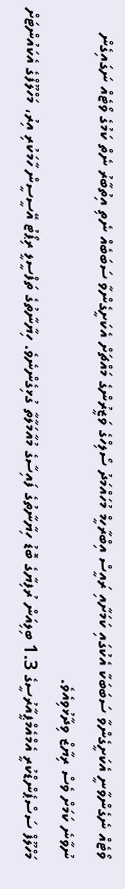ވޯޓެއް ނެގެންވާނީ އެކަށީގެންވާ ސަބަބަކާ އެކުގައި ކަމަށާއި ރައީސް އިބްރާހީމް މުހައްމަދު ސޯލިހްގެ ވަޒީރުންގެ މައްޗަށް އެކަށީގެންވާ ސަބަބެއް ނެތި އިތުބާރު ނެތް ކަމުގެ ވޯޓެއް ނަގައިގެން ނުވާނެ ކަމަށް ވެސް ރިޔާޒް ވިދާޅުވިއެވެ.
މަހްލޫފް ސަސްޕެންޑްކުރީ އެމްއެމްޕީއާރުސީގެ 1.3 ބިލިއަން ރުފިޔާގެ ބޮޑު ހިޔާނާތުގެ ފައިސާގެ މުއާމަލާތާ ގުޅިގެންނެވެ. ހިޔާނާތުގެ ތަފްސީލީ ރިޕޯޓު އޭސީސީން ހާމަކުރި އިރު، މަހްލޫފްގެ އެކައުންޓަށް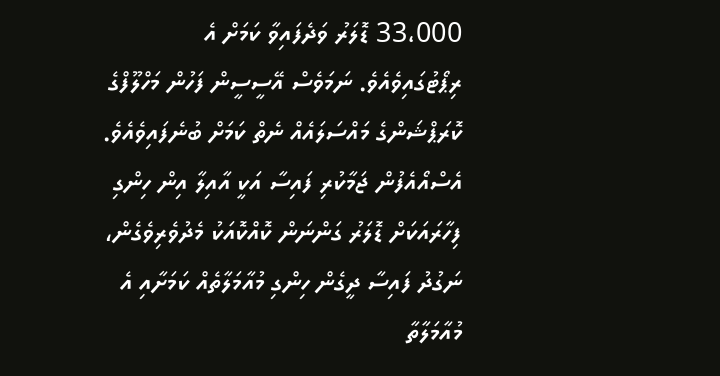33،000 ޑޮލަރު ވަދެފައިވާ ކަމަށް އެ ރިޕޯޓުގައިވެއެވެ. ނަމަވެސް އޭސީސީން ފަހުން މަހްލޫފްގެ ކޮރަޕްޝަންގެ މައްސަލައެއް ނެތް ކަމަށް ބުނެފައިވެއެވެ.
އެސްއޯއެފުން ޖަމާކުރި ފައިސާ އަކީ އާއިލާ އިން ހިންގި ފިހާރައަކަށް ޑޮލަރު ގަންނަން ކޮއްކޮއަކު މެދުވެރިވެގެން، ނަގުދު ފައިސާ ދީގެން ހިންގި މުއާމަލާތެއް ކަމަށާއި އެ މުއާމަލާތާ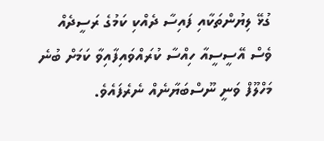ގުޅޭ ލިޔުންތަކާއި ފައިސާ ދެއްކި ކަމުގެ ރަސީދެއް ވެސް އޭސީސީއާ ހިއްސާ ކުރައްވައިފާއިވާ ކަމަށް ބުނެ މަހްލޫފް ވަނީ ނޫސްބަޔާނެއް ނެރެފައެވެ.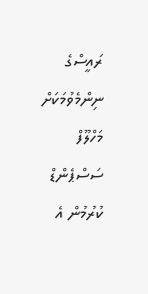ރައީސްގެ ނިންމެވުމަކަށް މަހްލޫފް ސަސްޕެންޑް ކުރުމުން އެ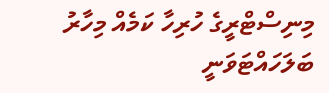މިނިސްޓްރީގެ ހުރިހާ ކަމެއް މިހާރު ބަލަހައްޓަވަނީ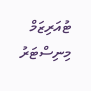ޓުއަރިޒަމް މިނިސްޓަރު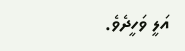އަލީ ވަހީދެވެ.